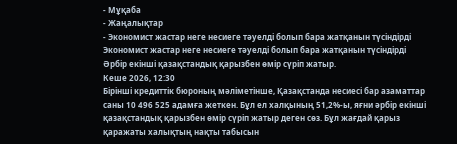- Мұқаба
- Жаңалықтар
- Экономист жастар неге несиеге тәуелді болып бара жатқанын түсіндірді
Экономист жастар неге несиеге тәуелді болып бара жатқанын түсіндірді
Әрбір екінші қазақстандық қарызбен өмір сүріп жатыр.
Кеше 2026, 12:30
Бірінші кредиттік бюроның мәліметінше, Қазақстанда несиесі бар азаматтар саны 10 496 525 адамға жеткен. Бұл ел халқының 51,2%-ы, яғни әрбір екінші қазақстандық қарызбен өмір сүріп жатыр деген сөз. Бұл жағдай қарыз қаражаты халықтың нақты табысын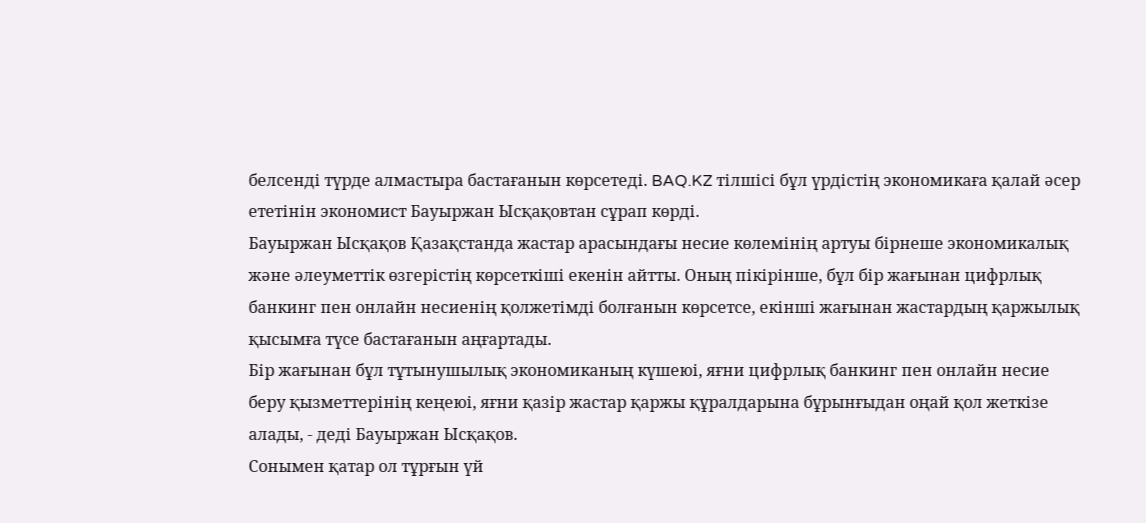белсенді түрде алмастыра бастағанын көрсетеді. BAQ.KZ тілшісі бұл үрдістің экономикаға қалай әсер ететінін экономист Бауыржан Ысқақовтан сұрап көрді.
Бауыржан Ысқақов Қазақстанда жастар арасындағы несие көлемінің артуы бірнеше экономикалық және әлеуметтік өзгерістің көрсеткіші екенін айтты. Оның пікірінше, бұл бір жағынан цифрлық банкинг пен онлайн несиенің қолжетімді болғанын көрсетсе, екінші жағынан жастардың қаржылық қысымға түсе бастағанын аңғартады.
Бір жағынан бұл тұтынушылық экономиканың күшеюі, яғни цифрлық банкинг пен онлайн несие беру қызметтерінің кеңеюі, яғни қазір жастар қаржы құралдарына бұрынғыдан оңай қол жеткізе алады, - деді Бауыржан Ысқақов.
Сонымен қатар ол тұрғын үй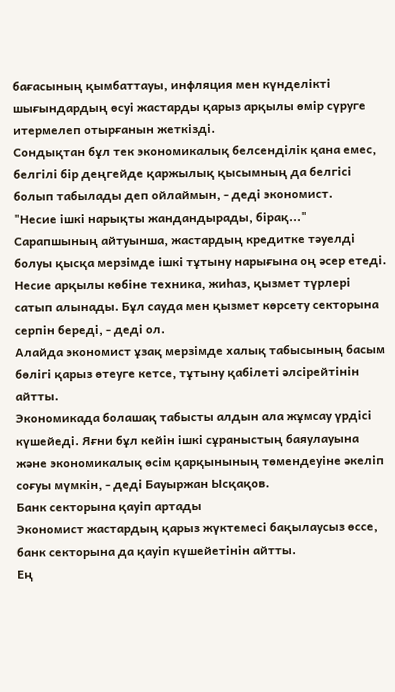бағасының қымбаттауы, инфляция мен күнделікті шығындардың өсуі жастарды қарыз арқылы өмір сүруге итермелеп отырғанын жеткізді.
Сондықтан бұл тек экономикалық белсенділік қана емес, белгілі бір деңгейде қаржылық қысымның да белгісі болып табылады деп ойлаймын, - деді экономист.
"Несие ішкі нарықты жандандырады, бірақ..."
Сарапшының айтуынша, жастардың кредитке тәуелді болуы қысқа мерзімде ішкі тұтыну нарығына оң әсер етеді.
Несие арқылы көбіне техника, жиһаз, қызмет түрлері сатып алынады. Бұл сауда мен қызмет көрсету секторына серпін береді, - деді ол.
Алайда экономист ұзақ мерзімде халық табысының басым бөлігі қарыз өтеуге кетсе, тұтыну қабілеті әлсірейтінін айтты.
Экономикада болашақ табысты алдын ала жұмсау үрдісі күшейеді. Яғни бұл кейін ішкі сұраныстың баяулауына және экономикалық өсім қарқынының төмендеуіне әкеліп соғуы мүмкін, - деді Бауыржан Ысқақов.
Банк секторына қауіп артады
Экономист жастардың қарыз жүктемесі бақылаусыз өссе, банк секторына да қауіп күшейетінін айтты.
Ең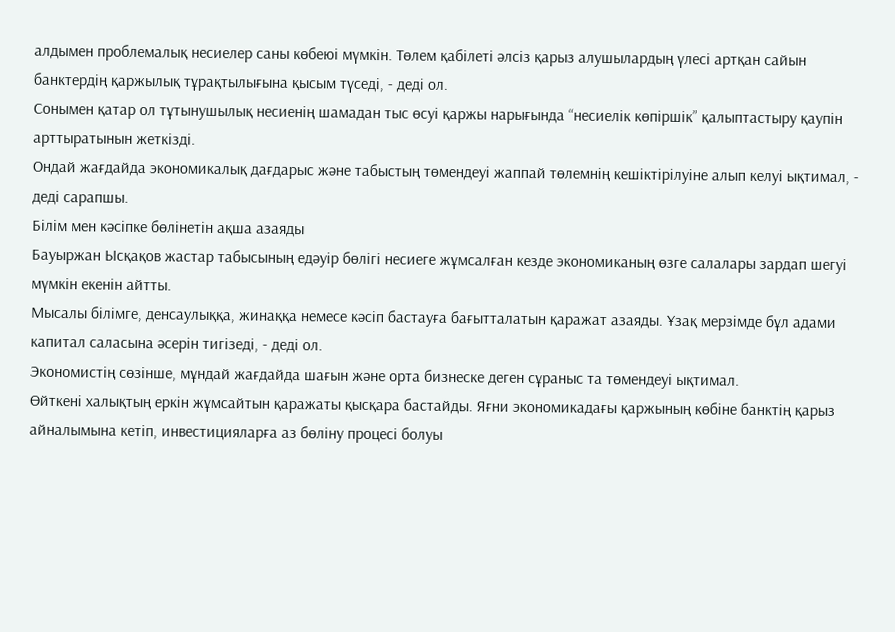алдымен проблемалық несиелер саны көбеюі мүмкін. Төлем қабілеті әлсіз қарыз алушылардың үлесі артқан сайын банктердің қаржылық тұрақтылығына қысым түседі, - деді ол.
Сонымен қатар ол тұтынушылық несиенің шамадан тыс өсуі қаржы нарығында “несиелік көпіршік” қалыптастыру қаупін арттыратынын жеткізді.
Ондай жағдайда экономикалық дағдарыс және табыстың төмендеуі жаппай төлемнің кешіктірілуіне алып келуі ықтимал, - деді сарапшы.
Білім мен кәсіпке бөлінетін ақша азаяды
Бауыржан Ысқақов жастар табысының едәуір бөлігі несиеге жұмсалған кезде экономиканың өзге салалары зардап шегуі мүмкін екенін айтты.
Мысалы білімге, денсаулыққа, жинаққа немесе кәсіп бастауға бағытталатын қаражат азаяды. Ұзақ мерзімде бұл адами капитал саласына әсерін тигізеді, - деді ол.
Экономистің сөзінше, мұндай жағдайда шағын және орта бизнеске деген сұраныс та төмендеуі ықтимал.
Өйткені халықтың еркін жұмсайтын қаражаты қысқара бастайды. Яғни экономикадағы қаржының көбіне банктің қарыз айналымына кетіп, инвестицияларға аз бөліну процесі болуы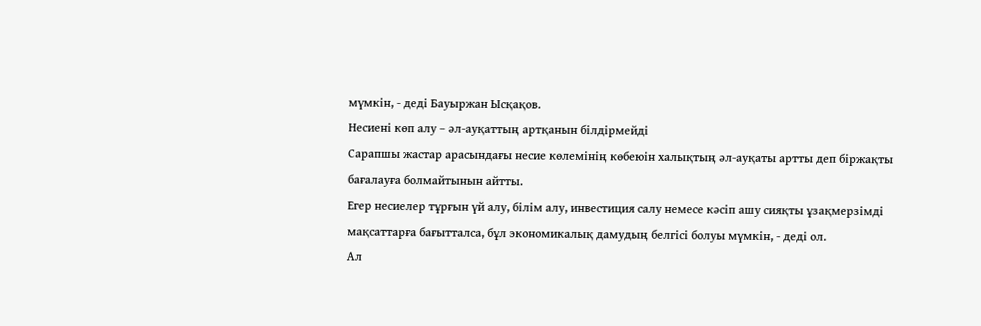мүмкін, - деді Бауыржан Ысқақов.
Несиені көп алу – әл-ауқаттың артқанын білдірмейді
Сарапшы жастар арасындағы несие көлемінің көбеюін халықтың әл-ауқаты артты деп біржақты бағалауға болмайтынын айтты.
Егер несиелер тұрғын үй алу, білім алу, инвестиция салу немесе кәсіп ашу сияқты ұзақмерзімді мақсаттарға бағытталса, бұл экономикалық дамудың белгісі болуы мүмкін, - деді ол.
Ал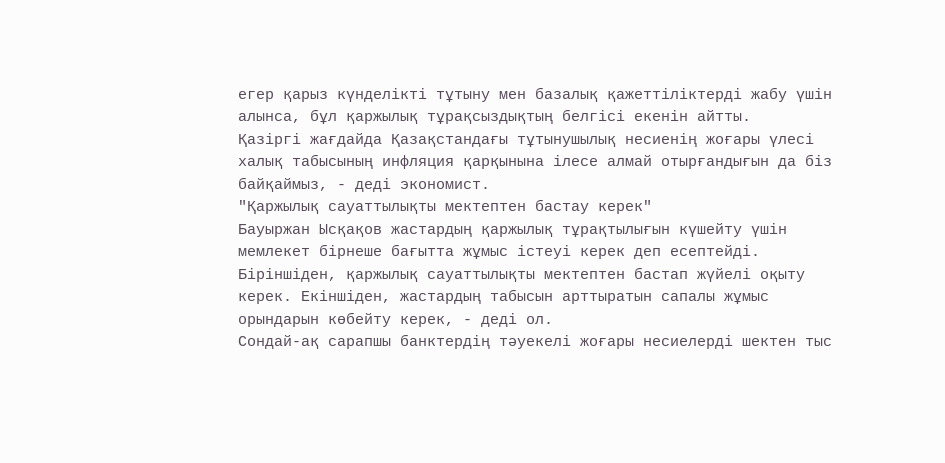егер қарыз күнделікті тұтыну мен базалық қажеттіліктерді жабу үшін алынса, бұл қаржылық тұрақсыздықтың белгісі екенін айтты.
Қазіргі жағдайда Қазақстандағы тұтынушылық несиенің жоғары үлесі халық табысының инфляция қарқынына ілесе алмай отырғандығын да біз байқаймыз, - деді экономист.
"Қаржылық сауаттылықты мектептен бастау керек"
Бауыржан Ысқақов жастардың қаржылық тұрақтылығын күшейту үшін мемлекет бірнеше бағытта жұмыс істеуі керек деп есептейді.
Біріншіден, қаржылық сауаттылықты мектептен бастап жүйелі оқыту керек. Екіншіден, жастардың табысын арттыратын сапалы жұмыс орындарын көбейту керек, - деді ол.
Сондай-ақ сарапшы банктердің тәуекелі жоғары несиелерді шектен тыс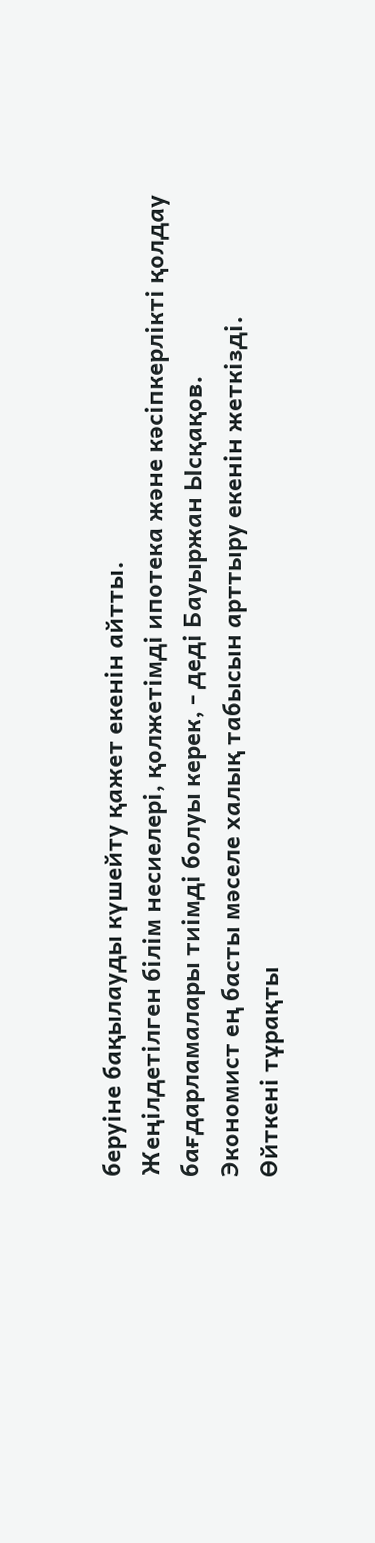беруіне бақылауды күшейту қажет екенін айтты.
Жеңілдетілген білім несиелері, қолжетімді ипотека және кәсіпкерлікті қолдау бағдарламалары тиімді болуы керек, - деді Бауыржан Ысқақов.
Экономист ең басты мәселе халық табысын арттыру екенін жеткізді.
Өйткені тұрақты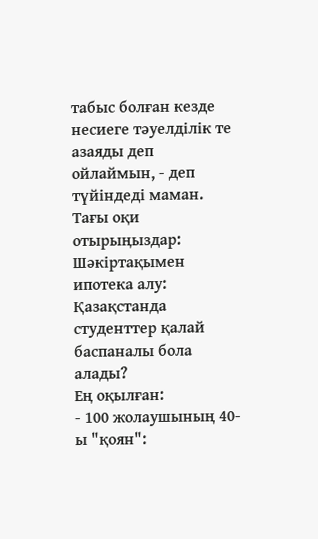табыс болған кезде несиеге тәуелділік те азаяды деп ойлаймын, - деп түйіндеді маман.
Тағы оқи отырыңыздар: Шәкіртақымен ипотека алу: Қазақстанда студенттер қалай баспаналы бола алады?
Ең оқылған:
- 100 жолаушының 40-ы "қоян":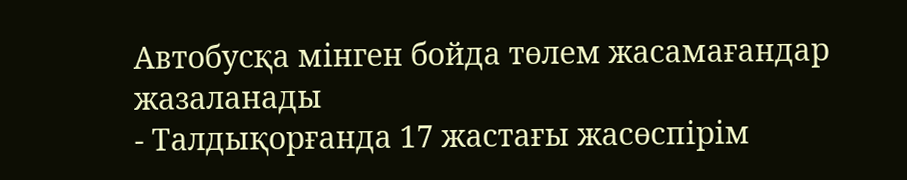Автобусқа мінген бойда төлем жасамағандар жазаланады
- Талдықорғанда 17 жастағы жасөспірім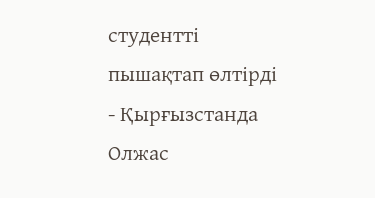студентті пышақтап өлтірді
- Қырғызстанда Олжас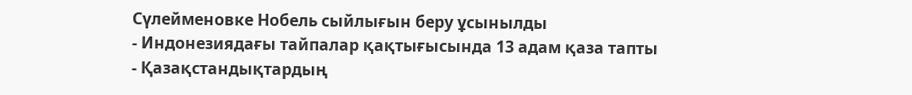Сүлейменовке Нобель сыйлығын беру ұсынылды
- Индонезиядағы тайпалар қақтығысында 13 адам қаза тапты
- Қазақстандықтардың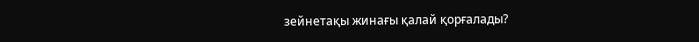зейнетақы жинағы қалай қорғалады?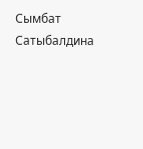Сымбат Сатыбалдина